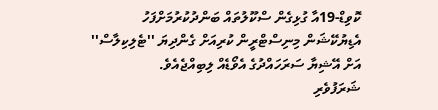ކޮވިޑް-19އާ ގުޅިގެން ސްކޫލުތައް ބަންދުކުރުމަށްފަހު އެޑިޔުކޭޝަން މިނިސްޓްރީން ކުރިއަށް ގެންދިޔަ ''ޓެލިކިލާސް'' އަށް އޭޝިޔާ ސަރަހައްދުގެ އެވޯޑެއް ލިބިއްޖެއެވެ.
ޝަރަފުވެރި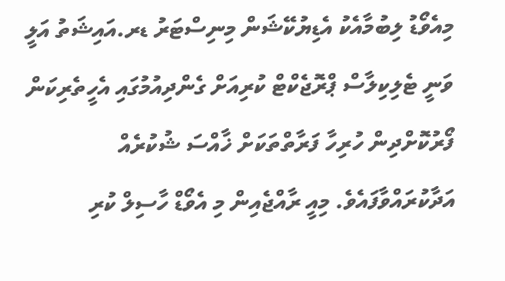މިއެވޯޑު ލިބުމާއެކު އެޑިޔުކޭޝަން މިނިސްޓަރު ޑރ.އައިޝަތު އަލީ ވަނީ ޓެލިކިލާސް ޕްރޮޖެކްޓް ކުރިއަށް ގެންދިއުމުގައި އެހީތެރިކަން ފޯރުކޮށްދިން ހުރިހާ ފަރާތްތަކަށް ޚާއްސަ ޝުކުރެއް އަދާކުރައްވާފައެވެ. މިއީ ރާއްޖެއިން މި އެވޯޑް ހާސިލް ކުރި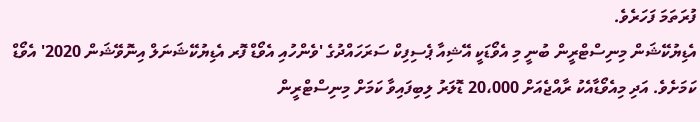ފުރަތަމަ ފަހަރެވެ.
އެޑިޔުކޭޝަން މިނިސްޓްރީން ބުނީ މި އެވޯޑަކީ އޭޝިއާ ޕެސިފިކް ސަރަހައްދުގެ 'ވެންހުއި އެވޯޑް ފޮރ އެޑިޔުކޭޝަނަލް އިނޮވޭޝަން 2020' އެވޯޑް ކަމަށެވެ. އަދި މިއެވޯޑާއެކު ރާއްޖެއަށް 20،000 ޑޮލަރު ލިބިފައިވާ ކަމަށް މިނިސްޓްރީން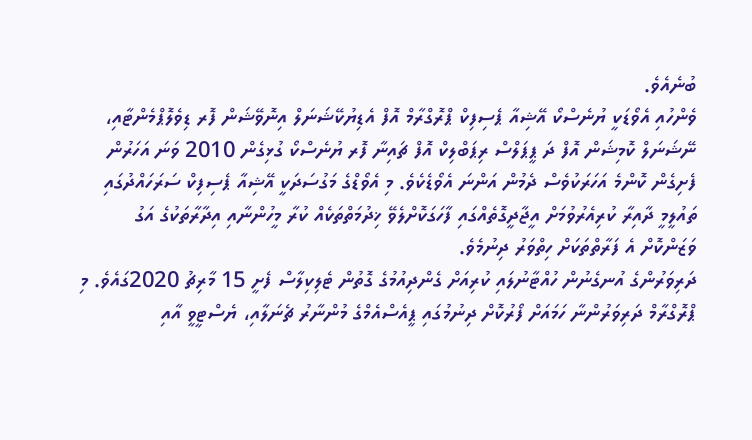ބުނެއެވެ.
ވެންހުއި އެވޯޑަކީ ޔުނެސްކޯ އޭޝިއާ ޕެސިފިކް ޕްރޮގްރާމް އޮފް އެޑިޔުކޭޝަނަލް އިނޮވޭޝަން ފޮރ ޑިވެލޮޕްމެންޓާއި، ނޭޝަނަލް ކޮމިޝަން އޮފް ދަ ޕީޕަލްސް ރިޕަބްލިކް އޮފް ޗައިނާ ފޮރ ޔުނެސްކޯ ގުޅިގެން 2010 ވަނަ އަހަރުން ފެށިގެން ކޮންމެ އަހަރަކުވެސް ދެމުން އަންނަ އެވޯޑެކެވެ. މި އެވޯޑްގެ މަގުސަދަކީ އޭޝިއާ ޕެސިފިކް ސަރަހައްދުގައި ތައުލީމީ ދާއިރާ ކުރިއެރުވުމަށް އީޖާދީގޮތެއްގައި ފާހަގަކޮށްލެވޭ ޚިދުމަތްތަކެއް ކުރާ މީހުންނާއި އިދާރާތަކުގެ އަގު ވަޒަންކޮށް އެ ފަރާތްތަކަށް ހިތްވަރު ދިނުމެވެ.
ދަރިވަރުންގެ އުނގެނުން ހުއްޓާނުލައި ކުރިއަށް ގެންދިއުމުގެ ގޮތުން ޓެލިކިލާސް ފެށީ 15 މާރިޗު 2020ގައެވެ. މި ޕްރޮގްރާމް ދަރިވަރުންނާ ހަމައަށް ފޯރުކޮށް ދިނުމުގައި ޕީއެސްއެމްގެ މުންނާރު ޗެނަލާއި، ޔެސްޓީވީ އާއި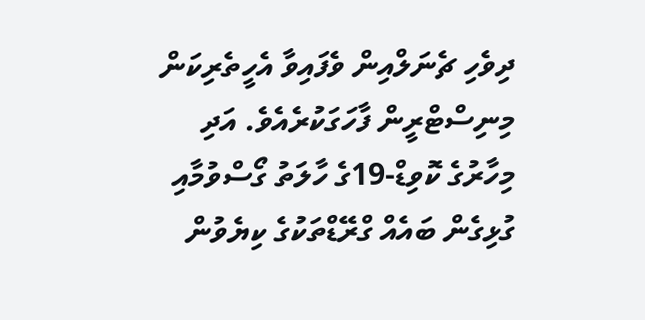ދިވެހި ޗެނަލްއިން ވެފައިވާ އެހީތެރިކަން މިނިސްޓްރީން ފާހަގަކުރެއެވެ. އަދި މިހާރުގެ ކޮވިޑް-19ގެ ހާލަތު ގޯސްވުމާއި ގުޅިގެން ބައެއް ގްރޭޑްތަކުގެ ކިޔެވުން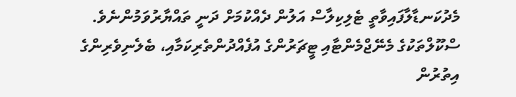މެދުކަނޑާލާފައިވާތީ ޓެލިކިލާސް އަލުން ދެއްކުމަށް ދަނީ ތައްޔާރުވަމުންނެވެ.
ސްކޫލްތަކުގެ މެނޭޖްމެންޓާއި ޓީޗަރުންގެ އުފެއްދުންތެރިކަމާއި، ބެލެނިވެރިންގެ އިތުރުން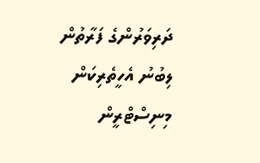ދަރިވަރުންގެ ފަރާތުން ލިބުނު އެހީތެރިކަން މިނިސްޓްރީން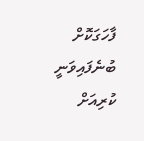ފާހަގަކޮށް ބުނެފައިވަނީ ކުރިއަށް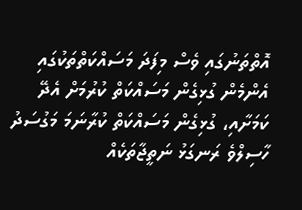އޮތްތަނުގައި ވެސް މިފަދަ މަސައްކަތްތަކުގައި އެންމެން ގުޅިގެން މަސައްކަތް ކުރުމަށް އެދޭ ކަމަށާއި، ގުޅިގެން މަސައްކަތް ކުރާނަމަ މަގުސަދު ހާސިލްވެ ރަނގަޅު ނަތީޖާތަކެއް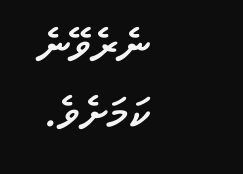ނެރެވޭނެ ކަމަށެވެ.